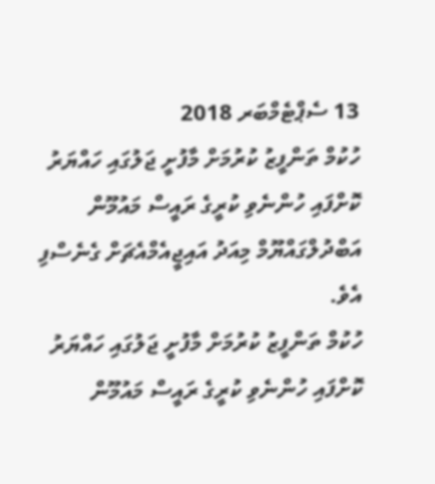13 ސެޕްޓެމްބަރ 2018
ހުކުމް ތަންފީޒު ކުރުމަށް މާފުށީ ޖަލުގައި ހައްޔަރު ކޮށްފައި ހުންނެވި ކުރީގެ ރައީސް މައުމޫން އަބްދުލްގައްޔޫމް މިއަދު އައިޖީއެމްއެޗަށް ގެނެސްފި އެވެ.
ހުކުމް ތަންފީޒު ކުރުމަށް މާފުށީ ޖަލުގައި ހައްޔަރު ކޮށްފައި ހުންނެވި ކުރީގެ ރައީސް މައުމޫން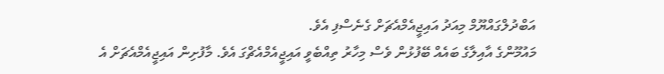އަބްދުލްގައްޔޫމް މިއަދު އައިޖީއެމްއެޗަށް ގެނެސްފި އެވެ.
މައުމޫންގެ އާއިލާގެ ބައެއް ބޭފުޅުން ވެސް މިހާރު ތިއްބެވީ އައިޖީއެމްއެޗްގަ އެވެ. މާފުށިން އައިޖީއެމްއެޗަށް އެ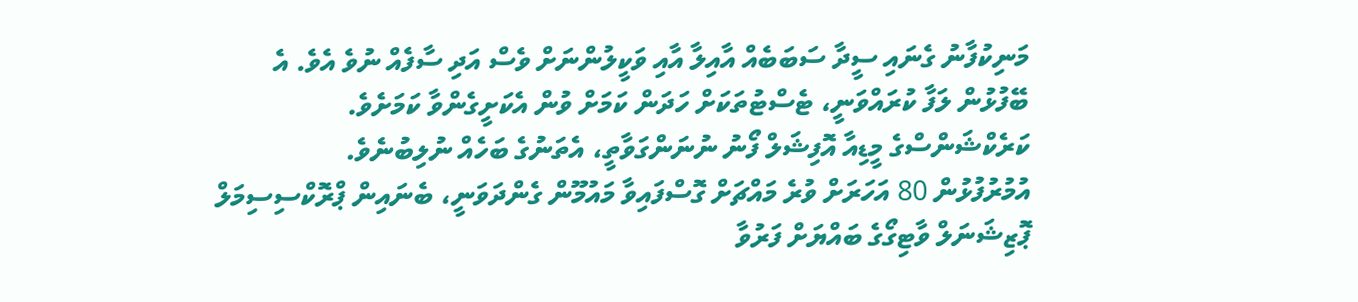މަނިކުފާނު ގެނައި ސީދާ ސަބަބެއް އާއިލާ އާއި ވަކީލުންނަށް ވެސް އަދި ސާފެއް ނުވެ އެވެ. އެ ބޭފުޅުން ލަފާ ކުރައްވަނީ، ޓެސްޓުތަކަށް ހަދަން ކަމަށް ވުން އެކަށީގެންވާ ކަމަށެވެ.
ކަރެކްޝަންސްގެ މީޑިއާ އޮފިޝަލް ފޯނު ނުނަންގަވާތީ، އެތަނުގެ ބަހެއް ނުލިބުނެވެ.
އުމުރުފުޅުން 80 އަހަރަށް ވުރެ މައްޗަށް ގޮސްފައިވާ މައުމޫން ގެންދަވަނީ، ބެނައިން ޕްރޮކްސިސިމަލް ޕޮޒިޝަނަލް ވާޓިގޯގެ ބައްޔަށް ފަރުވާ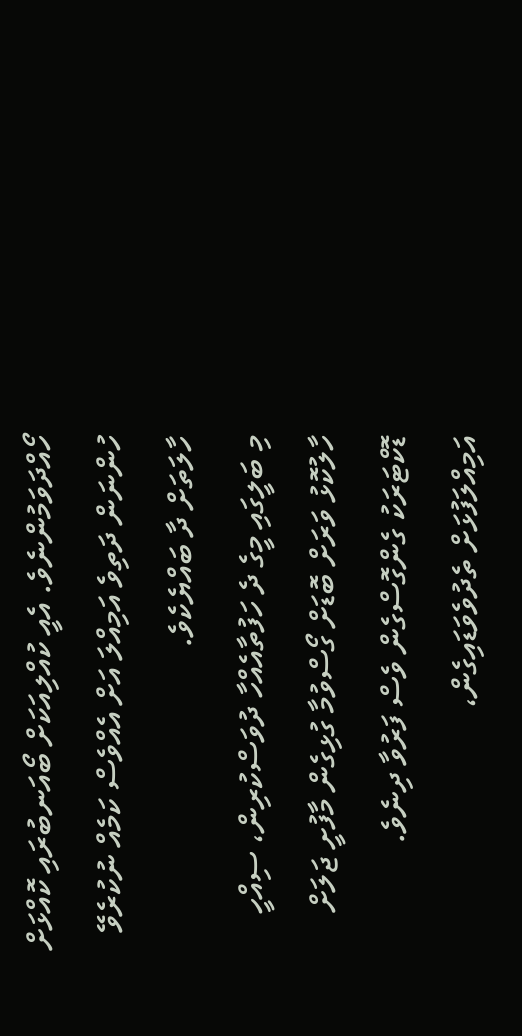ހޯއްދަވަމުންނެވެ. އެއީ ކުއްލިއަކަށް ބޯއަނބުރައި ކޮއްޅަށް ހުންނަން ދަތިވެ އަމިއްލަ އަށް އެއްވެސް ކަމެއް ނުކުރެވޭ ހާލަތަށް ދާ ބައްޔެކެވެ.
މި ބަލީގައި މީގެ ދެ ހަފުތާއެއްހާ ދުވަސްކުރިން، ސިއްހީ ހާލުކޮޅު ވަރަށް ބޮޑަށް ގޯސްވުމާ ގުޅިގެން މާފުށީ ޖަލަށް ޑޮކްޓަރަކު ގެންގޮސްގެން ވެސް ފަރުވާ ދިނެވެ. އަމިއްލަފުޅަށް ތެދުވެވަޑައިގެން،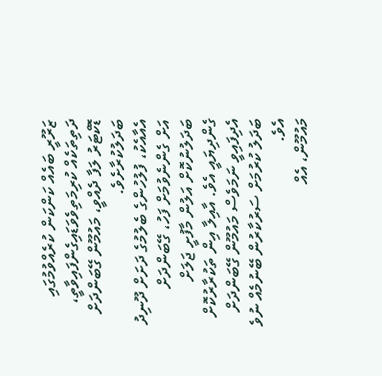ޒަރޫރީ ބައެއް ކަންކަން ކުރެއްވުމުގައި ދަތިތަކެއް ކުރިމަތިވެވަޑައިގެންފައިވާތީ، ޑޮކްޓަރު ލަފާ ދެއްވީ، މައުމޫން ގޭބަންދަށް ބަދަލުކުރާށެވެ.
އެއާއެކު، ފުލުހުންގެ ބެލުމުގެ ދަށަށް ދޫނިދު އަށް ގެންނެވުމަށް ފަހު، ގޭބަންދަށް ބަދަލުނުކޮށް އަލުން މާފުށީ ޖަލަށް ގެންދިޔައީ އެވެ. އާއިލާ އިން ތަކުރާރުކޮށް އެދިފައިވީ ނަމަވެސް މައުމޫން ގޭބަންދަށް ބަދަލު ކުރުމަށް ސަރުކާރުން ބޭނުމެއް ނުވެ އެވެ.
މައުމޫން، އެއް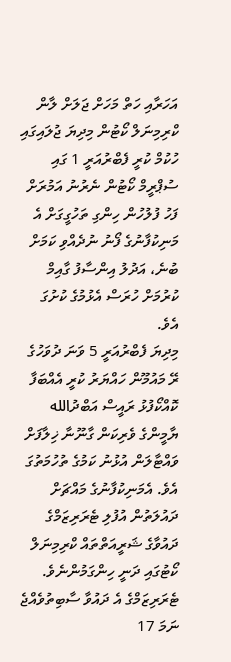އަހަރާއި ހަތް މަހަށް ޖަލަށް ލާން ކްރިމިނަލް ކޯޓުން މިދިޔަ ޖުލައިގައި ހުކުމް ކުރީ ފެބްރުއަރީ 1 ގައި ސުޕްރީމް ކޯޓުން ނެރުނު އަމުރަށް ފަހު ފުލުހުން ހިންގި ތަހުގީގަށް އެ މަނިކުފާނުގެ ފޯނު ނުދެއްވި ކަމަށް ބުނެ، އަދުލު އިންސާފު ގާއިމް ކުރުމަށް ހުރަސް އެޅުމުގެ ކުށުގަ އެވެ.
މިދިޔަ ފެބްރުއަރީ 5 ވަނަ ދުވަހުގެ ރޭ މައުމޫން ހައްޔަރު ކުރީ އެއްބަފާ ކޮއްކޯފުޅު ރައީސް އަބްދުالله ޔާމީންގެ ވެރިކަން ގާނޫނާ ޚިލާފަށް ވައްޓާލަން އުޅުނު ކަމުގެ ތުހުމަތުގަ އެވެ. އެމަނިކުފާނުގެ މައްޗަށް ދައުލަތުން އުފުލި ޓެރަރިޒަމްގެ ދައުވާގެ ޝަރީއަތްތައް ކްރިމިނަލް ކޯޓުގައި ދަނީ ހިންގަމުންނެވެ. ޓެރަރިޒަމްގެ އެ ދައުވާ ސާބިތުވެއްޖެ ނަމަ 17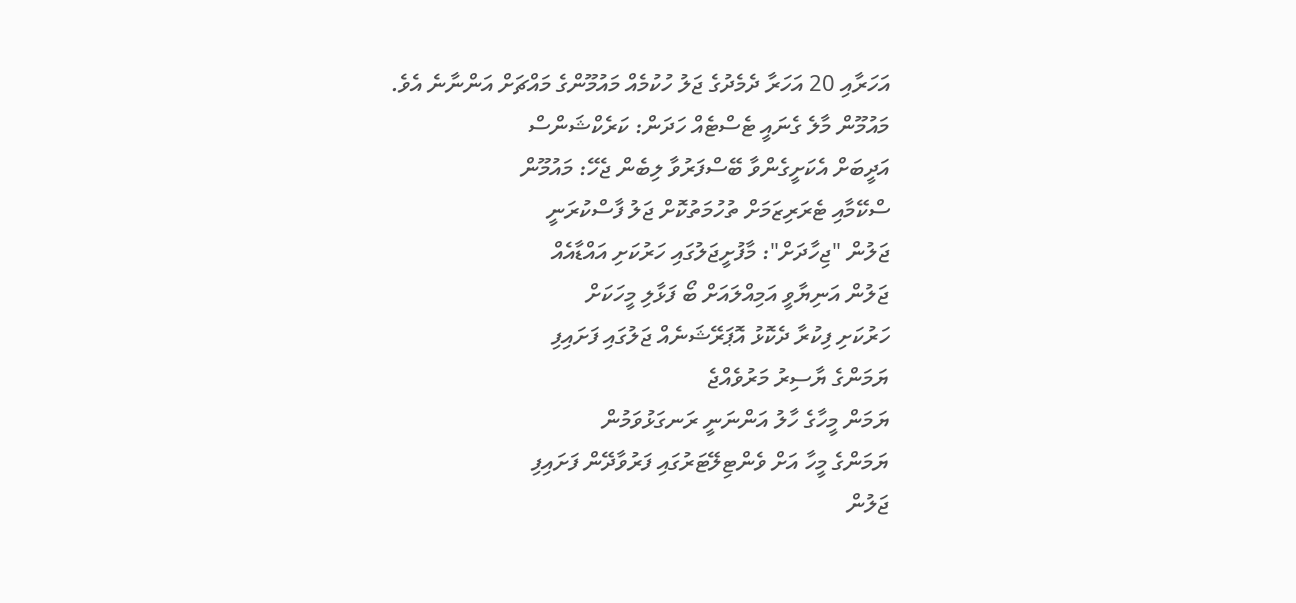އަހަރާއި 20 އަހަރާ ދެމެދުގެ ޖަލު ހުކުމެއް މައުމޫންގެ މައްޗަށް އަންނާނެ އެވެ.
މައުމޫން މާލެ ގެނައީ ޓެސްޓެއް ހަދަން: ކަރެކްޝަންސް
އަދީބަށް އެކަށީގެންވާ ބޭސްފަރުވާ ލިބެން ޖެހޭ: މައުމޫން
ސްކޭމާއި ޓެރަރިޒަމަށް ތުހުމަތުކޮށް ޖަލު ފާސްކުރަނީ
ޖަލުން "ޖިހާދަށް": މާފުށީޖަލުގައި ހަރުކަށި އައްޑާއެއް
ޖަލުން އަނިޔާވީ އަމިއްލައަށް ބޯ ފަޅާލި މީހަކަށް
ހަރުކަށި ފިކުރާ ދެކޮޅު އޮޕަރޭޝަނެއް ޖަލުގައި ފަށައިފި
ޔަމަންގެ ޔާސިރު މަރުވެއްޖެ
ޔަމަން މީހާގެ ހާލު އަންނަނީ ރަނގަޅުވަމުން
ޔަމަންގެ މީހާ އަށް ވެންޓިލޭޓަރުގައި ފަރުވާދޭން ފަށައިފި
ޖަލުން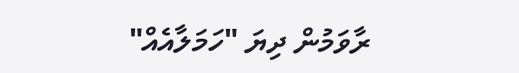ރާވަމުން ދިޔަ "ހަމަލާއެއް"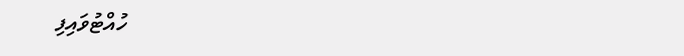ހުއްޓުވައިފި